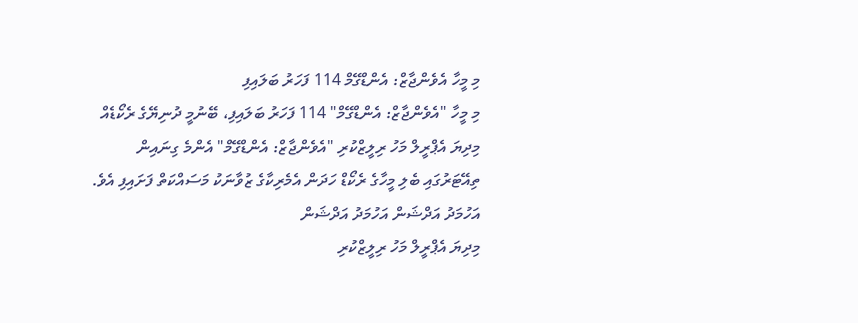މި މީހާ އެވެންޖާޒް: އެންޑްގޭމް 114 ފަހަރު ބަލައިފި
މި މީހާ "އެވެންޖާޒް: އެންޑްގޭމް" 114 ފަހަރު ބަލައިފި، ބޭނުމީ ދުނިޔޭގެ ރެކޯޑެއް
މިދިޔަ އެޕްރީލް މަހު ރިލީޒްކުރި "އެވެންޖާޒް: އެންޑްގޭމް" އެންމެ ގިނައިން ތިއޭޓަރުގައި ބެލި މީހާގެ ރެކޯޑް ހަދަން އެމެރިކާގެ ޒުވާނަކު މަސައްކަތް ފަށައިފި އެވެ.
އަހުމަދު އަދްޝަން އަހުމަދު އަދްޝަން
މިދިޔަ އެޕްރީލް މަހު ރިލީޒްކުރި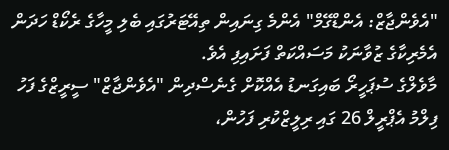"އެވެންޖާޒް: އެންޑްގޭމް" އެންމެ ގިނައިން ތިއޭޓަރުގައި ބެލި މީހާގެ ރެކޯޑް ހަދަން އެމެރިކާގެ ޒުވާނަކު މަސައްކަތް ފަށައިފި އެވެ.
މާވެލްގެ ސުޕަހީރޯ ބައިގަނޑު އެއްކޮށް ގެނެސްދިން "އެވެންޖާޒް" ސީރީޒްގެ ފަހު ފިލްމު އެޕްރީލް 26 ގައި ރިލީޒްކުރި ފަހުން،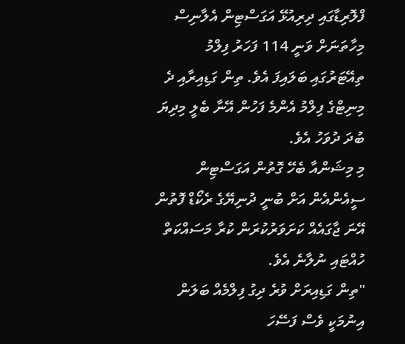ފްލޮރިޑާގައި ދިރިއުޅޭ އަގަސްޓިން އެލާނިސް މިހާތަނަށް ވަނީ 114 ފަހަރު ފިލްމު ތިއޭޓަރުގައި ބަލައިފަ އެވެ. ތިން ގަޑިއިރާއި ދެ މިނިޓްގެ ފިލްމު އެންމެ ފަހުން އޭނާ ބެލީ މިދިޔަ ބުދަ ދުވަހު އެވެ.
މި މިޝަންއާ ބެހޭ ގޮތުން އަގަސްޓިން ސީއެންއެން އަށް ބުނީ ދުނިޔޭގެ ރެކޯޑް ފޮތުން އޭނަ ޖާގައެއް ކަށަވަރުކުރަން ކުރާ މަސައްކަތް ހުއްޓައި ނުލާނެ އެވެ.
"ތިން ގަޑިއިރަށް ވުރެ ދިގު ފިލްމެއް ބަލަން އިނުމަކީ ވެސް ފަސޭހަ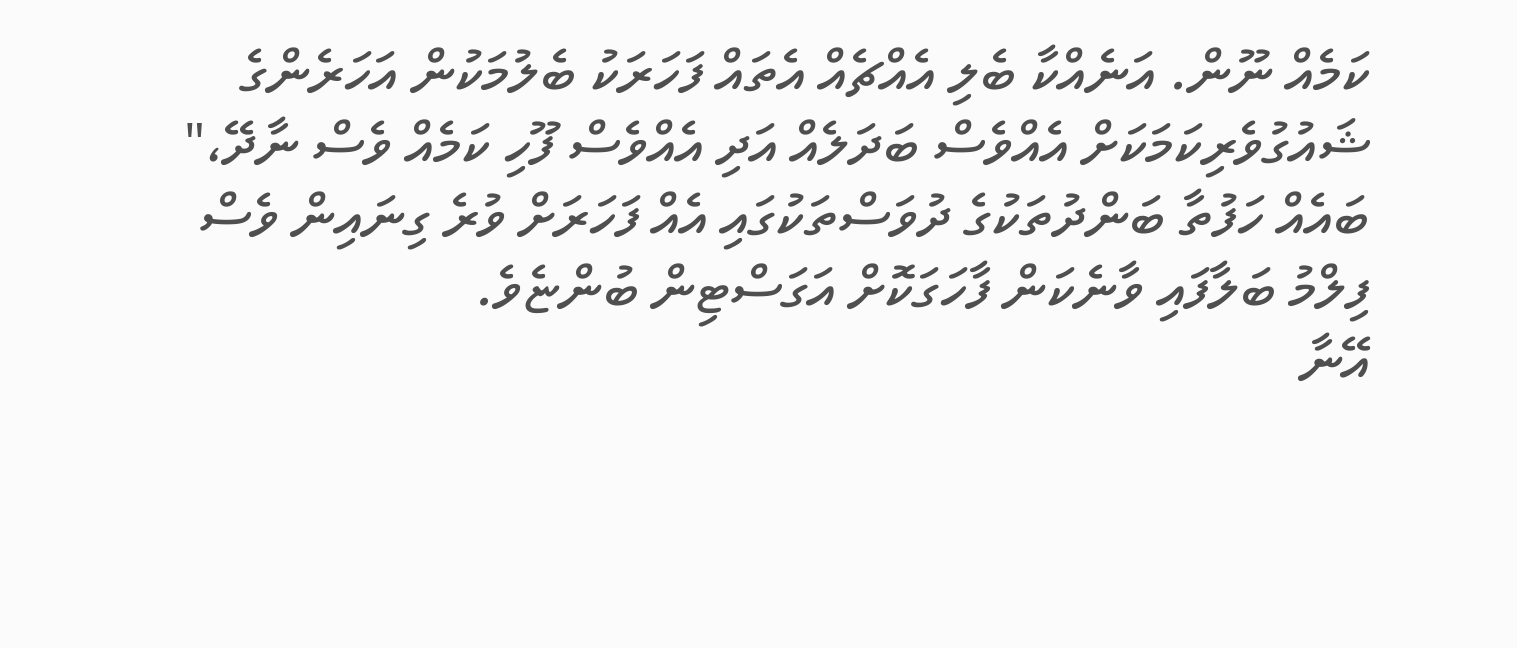ކަމެއް ނޫން. އަނެއްކާ ބެލި އެއްޗެއް އެތައް ފަހަރަކު ބެލުމަކުން އަހަރެންގެ ޝައުގުވެރިކަމަކަށް އެއްވެސް ބަދަލެއް އަދި އެއްވެސް ފޫހި ކަމެއް ވެސް ނާދޭ،" ބައެއް ހަފުތާ ބަންދުތަކުގެ ދުވަސްތަކުގައި އެއް ފަހަރަށް ވުރެ ގިނައިން ވެސް ފިލްމު ބަލާފައި ވާނެކަން ފާހަގަކޮށް އަގަސްޓިން ބުންޏެވެ.
އޭނާ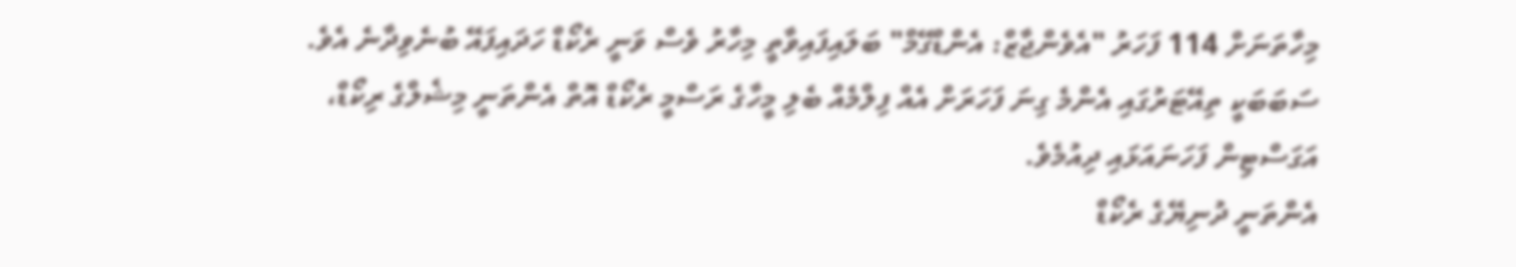މިހާތަނަށް 114 ފަހަރު "އެވެންޖާޒް: އެންޑްގޭމް" ބަލައިފައިވާތީ މިހާރު ވެސް ވަނީ ރެކޯޑް ހަދައިފައޭ ބުނެވިދާނެ އެވެ. ސަބަބަކީ ތިއޭޓަރުގައި އެންމެ ގިނަ ފަހަރަށް އެއް ފިލްމެއް ބެލި މީހާގެ ރަސްމީ ރެކޯޑް އޮތް އެންތަނީ މިޝެލްގެ ރިކޯޑް، އަގަސްޓިން ފަހަނައަޅައި ދިއުމެވެ.
އެންތަނީ ދުނިޔޭގެ ރެކޯޑް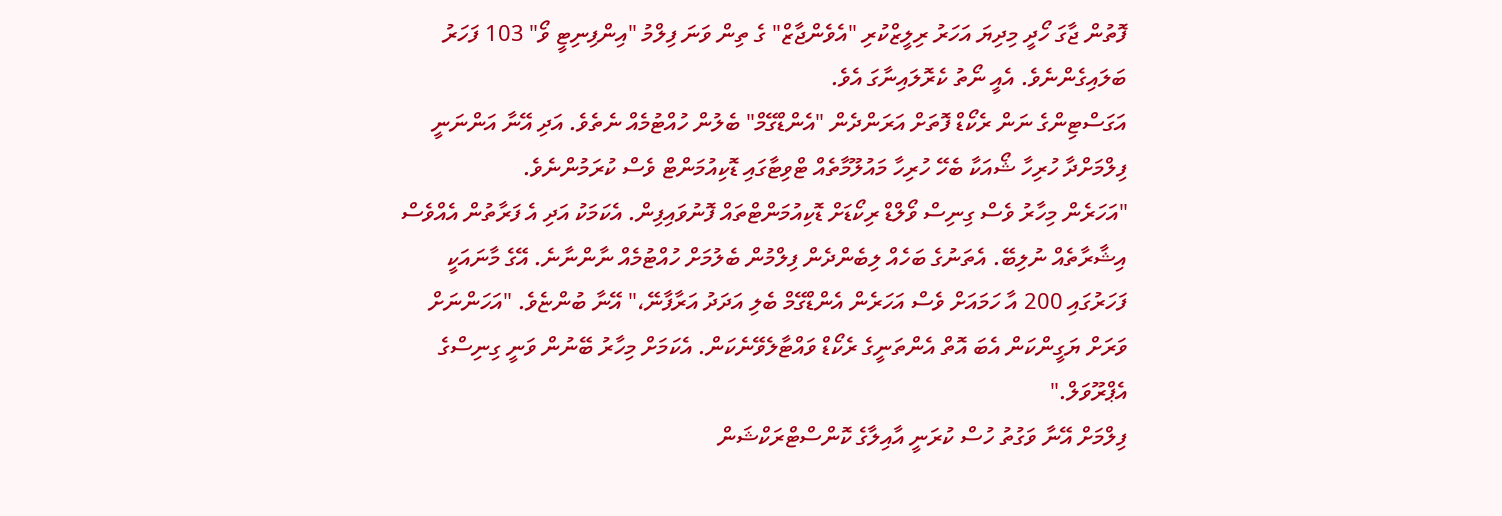ފޮތުން ޖާގަ ހޯދީ މިދިޔަ އަހަރު ރިލީޒްކުރި "އެވެންޖާޒް" ގެ ތިން ވަނަ ފިލްމު "އިންފިނިޓީ ވޯ" 103 ފަހަރު ބަލައިގެންނެވެ. އެއީ ނޯތު ކެރޮލައިނާގަ އެވެ.
އަގަސްޓިންގެ ނަން ރެކޯޑް ފޮތަށް އަރަންދެން "އެންޑްގޭމް" ބެލުން ހުއްޓުމެއް ނެތެވެ. އަދި އޭނާ އަންނަނީ ފިލްމަށްދާ ހުރިހާ ޝޯއަކާ ބެހޭ ހުރިހާ މައުލޫމާތެއް ޓްވިޓާގައި ޑޮކިއުމަންޓް ވެސް ކުރަމުންނެވެ.
"އަހަރެން މިހާރު ވެސް ގިނިސް ވޯލްޑް ރިކޯޑަށް ޑޮކިއުމަންޓްތައް ފޮނުވައިފިން. އެކަމަކު އަދި އެ ފަރާތުން އެއްވެސް އިޝާރާތެއް ނުލިބޭ. އެތަނުގެ ބަހެއް ލިބެންދެން ފިލްމުން ބެލުމަށް ހުއްޓުމެއް ނާންނާނެ. އޭގެ މާނައަކީ ފަހަރުގައި 200 އާ ހަމައަށް ވެސް އަހަރެން އެންޑްގޭމް ބެލި އަދަދު އަރާފާނޭ،" އޭނާ ބުންޏެވެ. "އަހަންނަށް ވަރަށް ޔަގީންކަން އެބަ އޮތް އެންތަނީގެ ރެކޯޑް ވައްޓާލެވޭނެކަން. އެކަމަށް މިހާރު ބޭނުން ވަނީ ގިނިސްގެ އެޕްރޫވަލް."
ފިލްމަށް އޭނާ ވަގުތު ހުސް ކުރަނީ އާއިލާގެ ކޮންސްޓްރަކްޝަން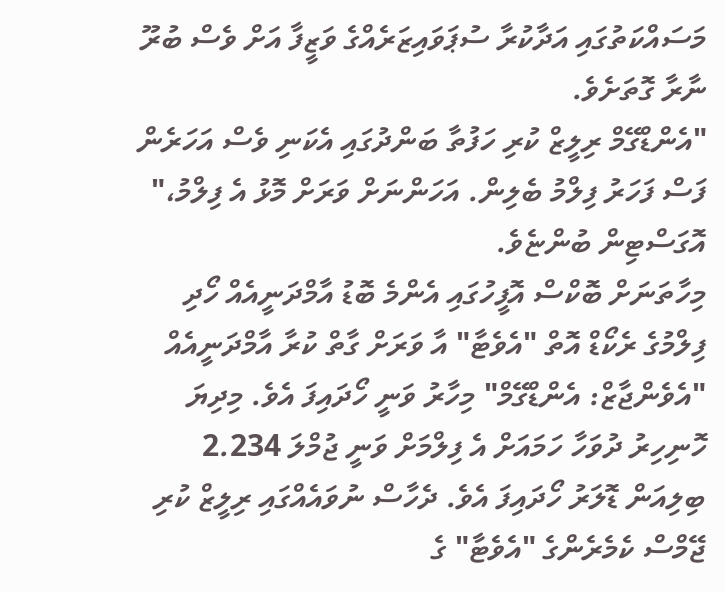މަސައްކަތުގައި އަދާކުރާ ސުޕަވައިޒަރެއްގެ ވަޒީފާ އަށް ވެސް ބުރޫ ނާރާ ގޮތަށެވެ.
"އެންޑްގޭމް ރިލީޒް ކުރި ހަފުތާ ބަންދުގައި އެކަނި ވެސް އަހަރެން ފަސް ފަހަރު ފިލްމު ބެލިން. އަހަންނަށް ވަރަށް މޮޅު އެ ފިލްމު،" އޮގަސްޓިން ބުންޏެވެ.
މިހާތަނަށް ބޮކްސް އޮފީހުގައި އެންމެ ބޮޑު އާމްދަނީއެއް ހޯދި ފިލްމުގެ ރެކޯޑް އޮތް "އެވެޓާ" އާ ވަރަށް ގާތް ކުރާ އާމްދަނީއެއް "އެވެންޖާޒް: އެންޑްގޭމް" މިހާރު ވަނީ ހޯދައިފަ އެވެ. މިދިޔަ ހޮނިހިރު ދުވަހާ ހަމައަށް އެ ފިލްމަށް ވަނީ ޖުމްލަ 2.234 ބިލިއަން ޑޮލަރު ހޯދައިފަ އެވެ. ދެހާސް ނުވައެއްގައި ރިލީޒް ކުރި ޖޭމްސް ކެމެރެންގެ "އެވެޓާ" ގެ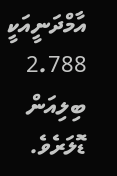އާމްދަނީއަކީ 2.788 ބިލިއަން ޑޮލަރެވެ.